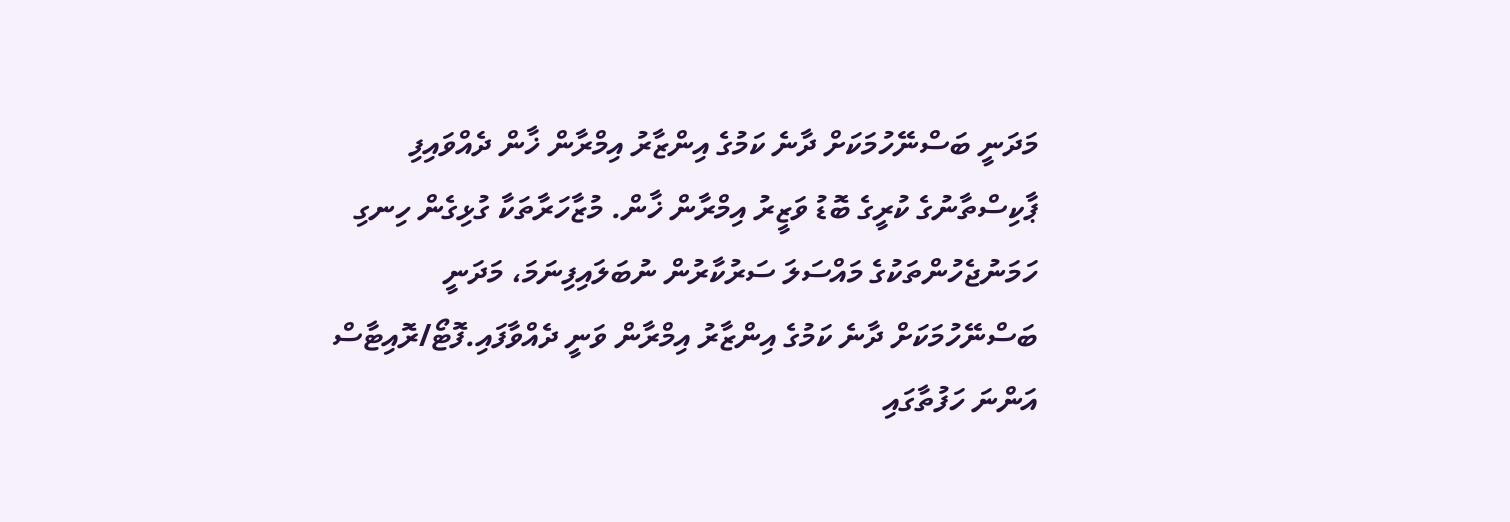މަދަނީ ބަސްނޭހުމަކަށް ދާނެ ކަމުގެ އިންޒާރު އިމްރާން ޚާން ދެއްވައިފި
ޕާކިސްތާނުގެ ކުރީގެ ބޮޑު ވަޒީރު އިމްރާން ޚާން. މުޒާހަރާތަކާ ގުޅިގެން ހިނގި ހަމަނުޖެހުންތަކުގެ މައްސަލަ ސަރުކާރުން ނުބަލައިފިނަމަ، މަދަނީ ބަސްނޭހުމަކަށް ދާނެ ކަމުގެ އިންޒާރު އިމްރާން ވަނީ ދެއްވާފައި.ފޮޓޯ/ރޮއިޓާސް
އަންނަ ހަފުތާގައި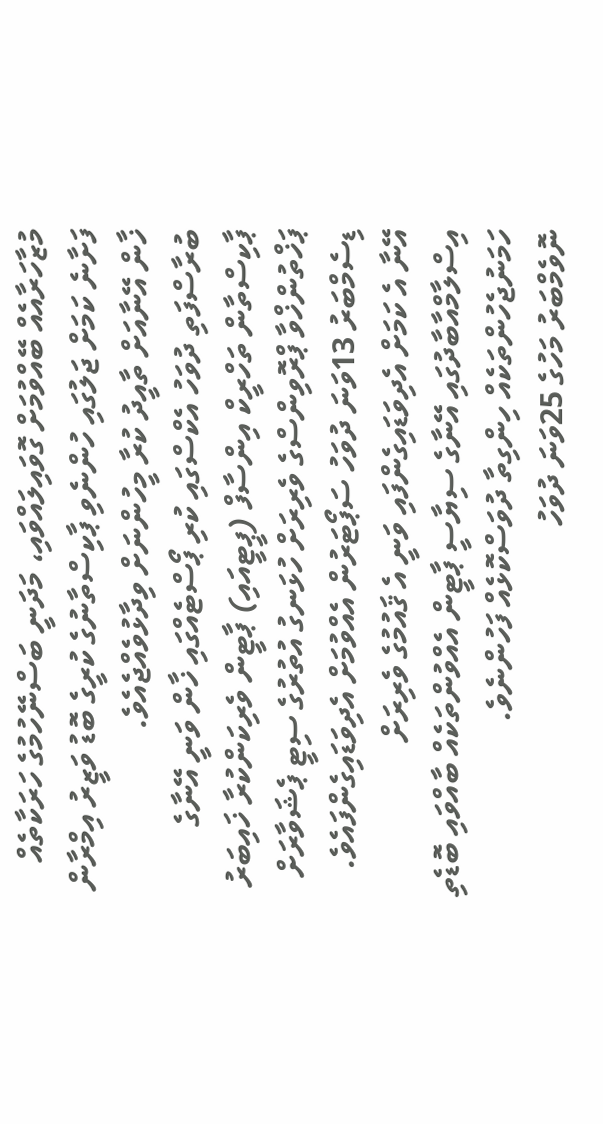މުޒާހަރާއެއް ބޭއްވުމަށް ގޮވައިލައްވައި، މަދަނީ ބަސްނޭހުމުގެ ހަރަކާތެއް ފަށާނެ ކަމަށް ޖަލުގައި ހުންނެވި ޕާކިސްތާނުގެ ކުރީގެ ބޮޑު ވަޒީރު އިމްރާން ޚާން އޭނާއަށް ތާއީދު ކުރާ މީހުންނަށް ވިދާޅުވެއްޖެއެވެ.
ބުރާސްފަތި ދުވަހު އެކްސްގައި ކުރި ޕޯސްޓެއްގައި ޚާން ވަނީ އޭނާގެ ޕާކިސްތާން ތަހްރީކް އިންސާފް (ޕީޓީއައި) ޕާޓީން ވެރިކަންކުރާ ޚައިބަރު ޕަޚްތުންޚްވާ ޕްރޮވިންސްގެ ވެރިރަށް ހުޅަނގު އުތުރުގެ ސިޓީ ޕެޝަވާރަށް ޑިސެމްބަރު 13ވަނަ ދުވަހު ސަޕޯޓަރުން އެއްވުމަށް އެދިވަޑައިގެންފައެވެ.
އޭނާ އެ ކަމަށް އެދިވަޑައިގެންފައި ވަނީ އެ ޤައުމުގެ ވެރިރަށް އިސްލާމްއާބާދުގައި އޭނާގެ ސިޔާސީ ޕާޓީން އެއްވުންތަކެއް ބާއްވައި ބޮޑެތި ހަމަނުޖެހުންތަކެއް ހިންގިތާ ދުވަސްކޮޅެއް ފަހުންނެވެ.
ނޮވެމްބަރު މަހުގެ 25ވަނަ ދުވަހު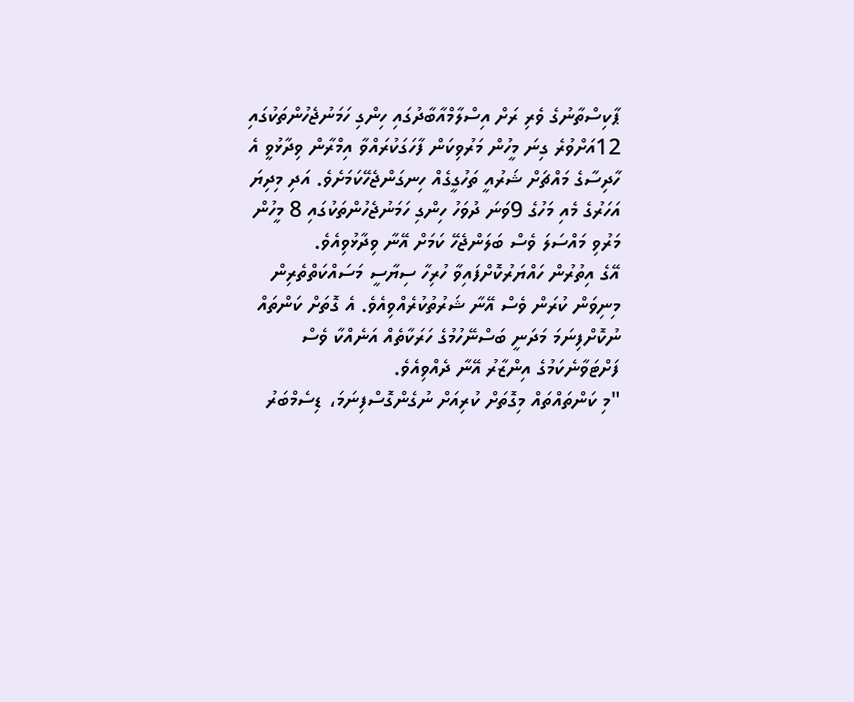ޕާކިސްތާނުގެ ވެރި ރަށް އިސްލާމްއާބާދުގައި ހިންގި ހަމަނުޖެހުންތަކުގައި 12އަށްވުރެ ގިނަ މީހުން މަރުވިކަން ފާހަގަކުރައްވާ އިމްރާން ވިދާޅުވީ އެ ހާދިސާގެ މައްޗަށް ޝަރުއީ ތަހުގީގެއް ހިނގަންޖެހޭކަމަށެވެ. އަދި މިދިޔަ އަހަރުގެ މެއި މަހުގެ 9ވަނަ ދުވަހު ހިންގި ހަމަނުޖެހުންތަކުގައި 8 މީހުން މަރުވި މައްސަލަ ވެސް ބަލަންޖެހޭ ކަމަށް އޭނާ ވިދާޅުވިއެވެ.
އޭގެ އިތުރުން ހައްޔަރުކޮށްފައިވާ ހުރިހާ ސިޔާސީ މަސައްކަތްތެރިން މިނިވަން ކުރަން ވެސް އޭނާ ޝަރުތުކުރެއްވިއެވެ. އެ ގޮތަށް ކަންތައް ނުކޮށްފިނަމަ މަދަނީ ބަސްނޭހުމުގެ ހަރަކާތެއް އަނެއްކާ ވެސް ފަށްޓަވާނެކަމުގެ އިންޒާރު އޭނާ ދެއްވިއެވެ.
"މި ކަންތައްތައް މިގޮތަށް ކުރިއަށް ނުގެންގޮސްފިނަމަ، ޑިސެމްބަރު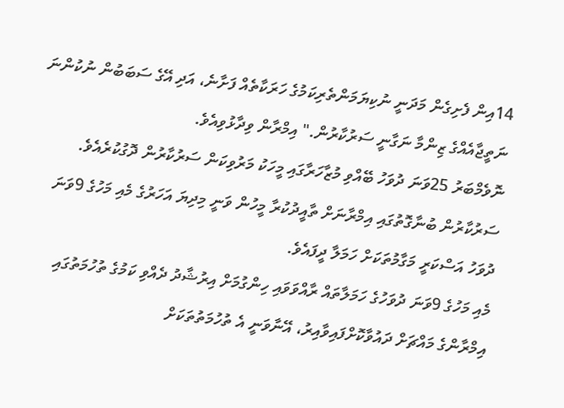14އިން ފެށިގެން މަދަނީ ނުކިޔަމަންތެރިކަމުގެ ހަރަކާތެއް ފަށާނެ، އަދި އޭގެ ސަބަބުން ނުކުންނަ ނަތީޖާއެއްގެ ޒިންމާ ނަގާނީ ސަރުކާރުން." އިމްރާން ވިދާޅުވިއެވެ.
ނޮވެމްބަރު 25ވަނަ ދުވަހު ބޭއްވި މުޒާހަރާގައި މީހަކު މަރުވިކަން ސަރުކާރުން ދޮގުކުރެއެވެ. ސަރުކާރުން ބުނާގޮތުގައި އިމްރާނަށް ތާއީދުކުރާ މީހުން ވަނީ މިދިޔަ އަހަރުގެ މެއި މަހުގެ 9ވަނަ ދުވަހު އަސްކަރީ މަގާމުތަކަށް ހަމަލާ ދީފައެވެ.
މެއި މަހުގެ 9ވަނަ ދުވަހުގެ ހަމަލާތައް ރާއްވަވައި ހިންގުމަށް އިރުޝާދު ދެއްވި ކަމުގެ ތުހުމަތުގައި އިމްރާންގެ މައްޗަށް ދައުވާކޮށްފައިވާއިރު، އޭނާވަނީ އެ ތުހުމަތުތަކަށް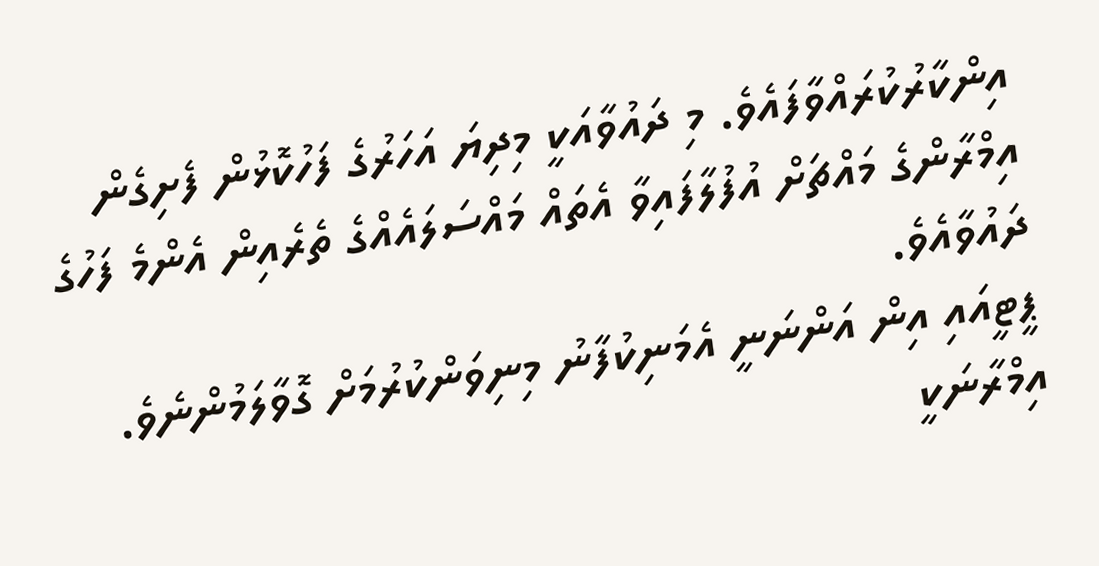އިންކާރުކުރައްވާފައެވެ. މި ދައުވާއަކީ މިދިޔަ އަހަރުގެ ފަހުކޮޅުން ފެށިގެން އިމްރާންގެ މައްޗަށް އުފުލާފައިވާ އެތައް މައްސަލައެއްގެ ތެރެއިން އެންމެ ފަހުގެ ދައުވާއެވެ.
ޕީޓީއައި އިން އަންނަނީ އެމަނިކުފާނު މިނިވަންކުރުމަށް ގޮވާލަމުންނެވެ. އިމްރާނަކީ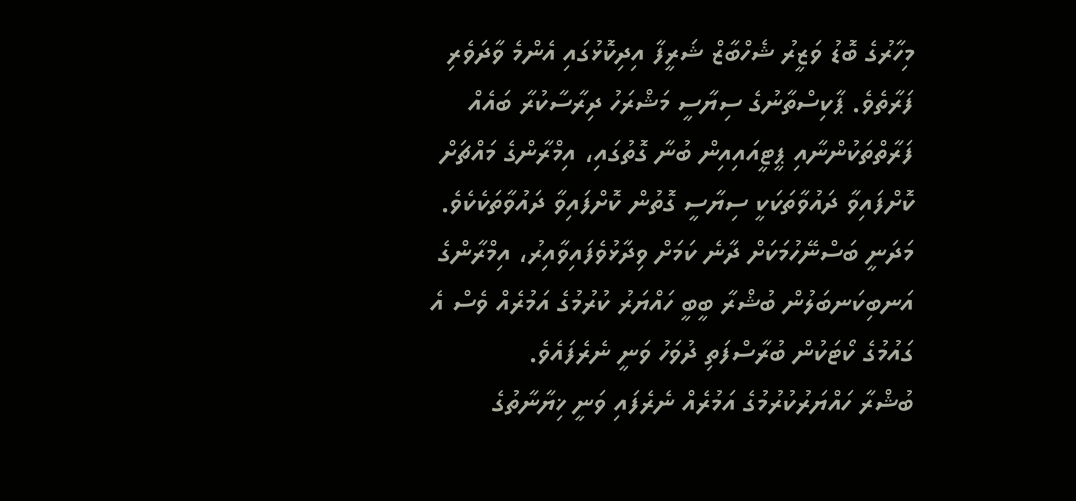މިހާރުގެ ބޮޑު ވަޒީރު ޝެހްބާޒް ޝަރީފާ އިދިކޮޅުގައި އެންމެ ވާދަވެރި ފަރާތެވެ. ޕާކިސްތާނުގެ ސިޔާސީ މަޝްރަހު ދިރާސާކުރާ ބައެއް ފަރާތްތަކުންނާއި ޕީޓީއައިއިން ބުނާ ގޮތުގައި، އިމްރާންގެ މައްޗަށް ކޮށްފައިވާ ދައުވާތަކަކީ ސިޔާސީ ގޮތުން ކޮށްފައިވާ ދައުވާތަކެކެވެ.
މަދަނީ ބަސްނޭހުމަކަށް ދާނެ ކަމަށް ވިދާޅުވެފައިވާއިރު، އިމްރާންގެ އަނބިކަނބަލުން ބުޝްރާ ބީބީ ހައްޔަރު ކުރުމުގެ އަމުރެއް ވެސް އެ ގައުމުގެ ކޯޓަކުން ބުރާސްފަތި ދުވަހު ވަނީ ނެރެފައެވެ.
ބުޝްރާ ހައްޔަރުކުރުމުގެ އަމުރެއް ނެރެފައި ވަނީ ޚިޔާނާތުގެ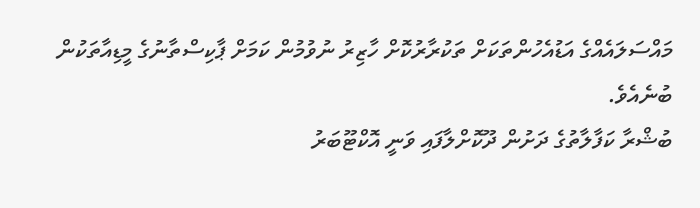މައްސަލައެއްގެ އަޑުއެހުންތަކަށް ތަކުރާރުކޮށް ހާޒިރު ނުވުމުން ކަމަށް ޕާކިސްތާނުގެ މީޑިއާތަކުން ބުނެއެވެ.
ބުޝްރާ ކަފާލާތުގެ ދަށުން ދޫކޮށްލާފައި ވަނީ އޮކްޓޫބަރު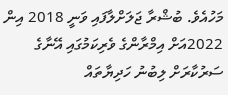މަހުއެވެ. ބުޝްރާ ޖަލަށްލާފައި ވަނީ 2018 އިން 2022އަށް އިމްރާންގެ ވެރިކަމުގައި އޭނާގެ ސަރުކާރަށް ލިބުނު ހަދިޔާތައް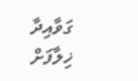ގަވާއިދާ ޚިލާފަށް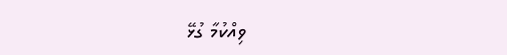ވިއްކުމާ ގުޅޭ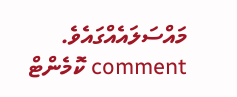މައްސަލައެއްގައެވެ.
comment ކޮމެންޓް